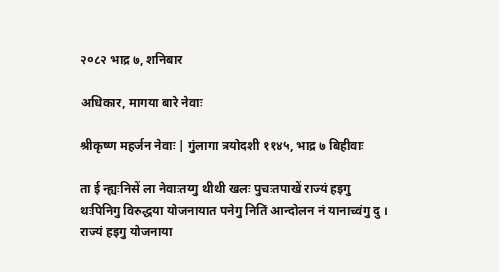२०८२ भाद्र ७, शनिबार

अधिकार, मागया बारे नेवाः

श्रीकृष्ण महर्जन नेवाः | गुंलागा त्रयोदशी ११४५, भाद्र ७ बिहीवाः

ता ई न्ह्यःनिसें ला नेवाःतय्गु थीथी खलः पुचःतपाखें राज्यं हइगु थःपिनिगु विरुद्धया योजनायात पनेगु नितिं आन्दोलन नं यानाच्वंगु दु । राज्यं हइगु योजनाया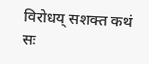विरोधय् सशक्त कथं सः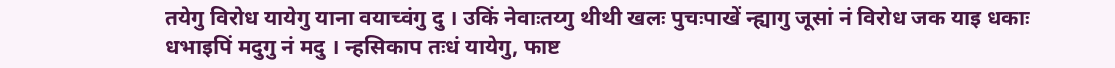तयेगु विरोध यायेगु याना वयाच्वंगु दु । उकिं नेवाःतय्गु थीथी खलः पुचःपाखें न्ह्यागु जूसां नं विरोध जक याइ धकाः धभाइपिं मदुगु नं मदु । न्हसिकाप तःधं यायेगु, फाष्ट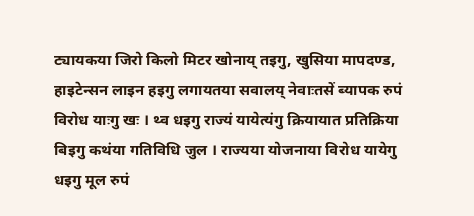ट्यायकया जिरो किलो मिटर खोनाय् तइगु, खुसिया मापदण्ड, हाइटेन्सन लाइन हइगु लगायतया सवालय् नेवाःतसें ब्यापक रुपं विरोध याःगु खः । थ्व धइगु राज्यं यायेत्यंगु क्रियायात प्रतिक्रिया बिइगु कथंया गतिविधि जुल । राज्यया योजनाया विरोध यायेगु धइगु मूल रुपं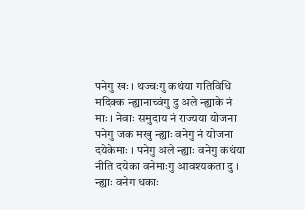पनेगु खः । थज्वःगु कथंया गतिविधि मदिक्क न्ह्यानाच्वंगु दु अले न्ह्याके नं माः । नेवाः समुदाय नं राज्यया योजना पनेगु जक मखु न्ह्याः वनेगु नं योजना दयेकेमाः । पनेगु अले न्ह्याः वनेगु कथंया नीति दयेका वनेमाःगु आवश्यकता दु ।
न्ह्याः वनेग धकाः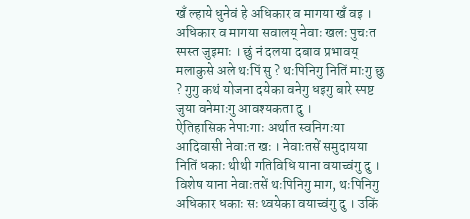खँ ल्हाये धुनेवं हे अधिकार व मागया खँ वइ । अधिकार व मागया सवालय् नेवाः खलः पुचःत स्पस्त जुइमाः । छुं नं दलया दबाव प्रभावय् मलाकुसे अले थःपिं सु ? थःपिनिगु नितिं माःगु छु ? गुगु कथं योजना दयेका वनेगु धइगु बारे स्पष्ट जुया वनेमाःगु आवश्यकता दु ।
ऐतिहासिक नेपाःगाः अर्थात स्वनिगःया आदिवासी नेवाःत खः । नेवाःतसें समुदायया नितिं धकाः थीथी गतिविधि याना वयाच्वंगु दु । विशेष याना नेवाःतसें थःपिनिगु माग, थःपिनिगु अधिकार धकाः सः थ्वयेका वयाच्वंगु दु । उकिं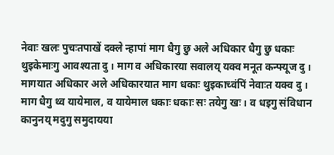नेवाः खलः पुचःतपाखें दक्ले न्हापां माग धैगु छु अले अधिकार धैगु छु धकाः थुइकेमाःगु आवश्यता दु । माग व अधिकारया सवालय् यक्व मनूत कन्फ्यूज दु । मागयात अधिकार अले अधिकारयात माग धकाः थुइकाच्वंपिं नेवाःत यक्व दु ।
माग धैगु थ्व यायेमाल, व यायेमाल धकाः धकाः सः तयेगु खः । व धइगु संविधान कानुनय् मदुगु समुदायया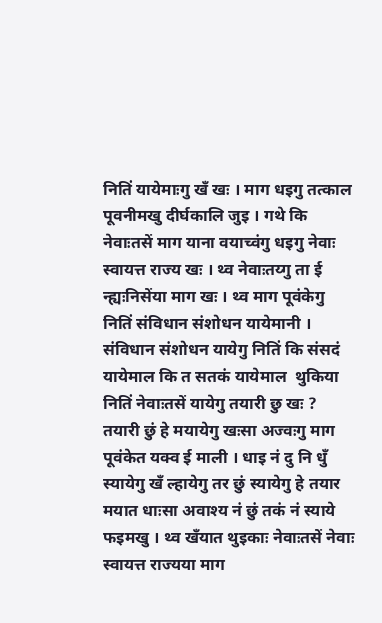नितिं यायेमाःगु खँ खः । माग धइगु तत्काल पूवनीमखु दीर्घकालि जुइ । गथे कि नेवाःतसें माग याना वयाच्वंगु धइगु नेवाः स्वायत्त राज्य खः । थ्व नेवाःतय्गु ता ई न्ह्यःनिसेंया माग खः । थ्व माग पूवंकेगु नितिं संविधान संशोधन यायेमानी । संविधान संशोधन यायेगु नितिं कि संसदं यायेमाल कि त सतकं यायेमाल  थुकिया नितिं नेवाःतसें यायेगु तयारी छु खः ? तयारी छुं हे मयायेगु खःसा अज्वःगु माग पूवंकेत यक्व ई माली । धाइ नं दु नि धुँ स्यायेगु खँ ल्हायेगु तर छुं स्यायेगु हे तयार मयात धाःसा अवाश्य नं छुं तकं नं स्याये फइमखु । थ्व खँयात थुइकाः नेवाःतसें नेवाः स्वायत्त राज्यया माग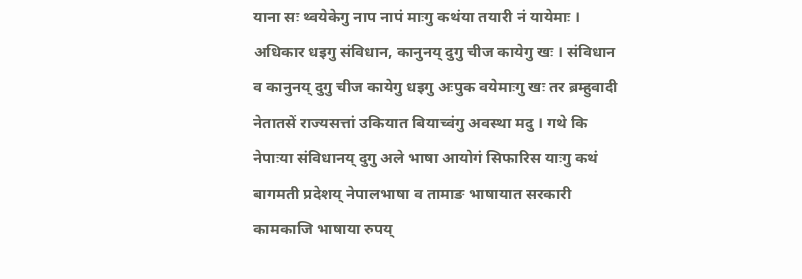याना सः थ्वयेकेगु नाप नापं माःगु कथंया तयारी नं यायेमाः ।
अधिकार धइगु संविधान, कानुनय् दुगु चीज कायेगु खः । संविधान व कानुनय् दुगु चीज कायेगु धइगु अःपुक वयेमाःगु खः तर ब्रम्हुवादी नेतातसें राज्यसत्तां उकियात बियाच्वंगु अवस्था मदु । गथे कि नेपाःया संविधानय् दुगु अले भाषा आयोगं सिफारिस याःगु कथं बागमती प्रदेशय् नेपालभाषा व तामाङ भाषायात सरकारी कामकाजि भाषाया रुपय्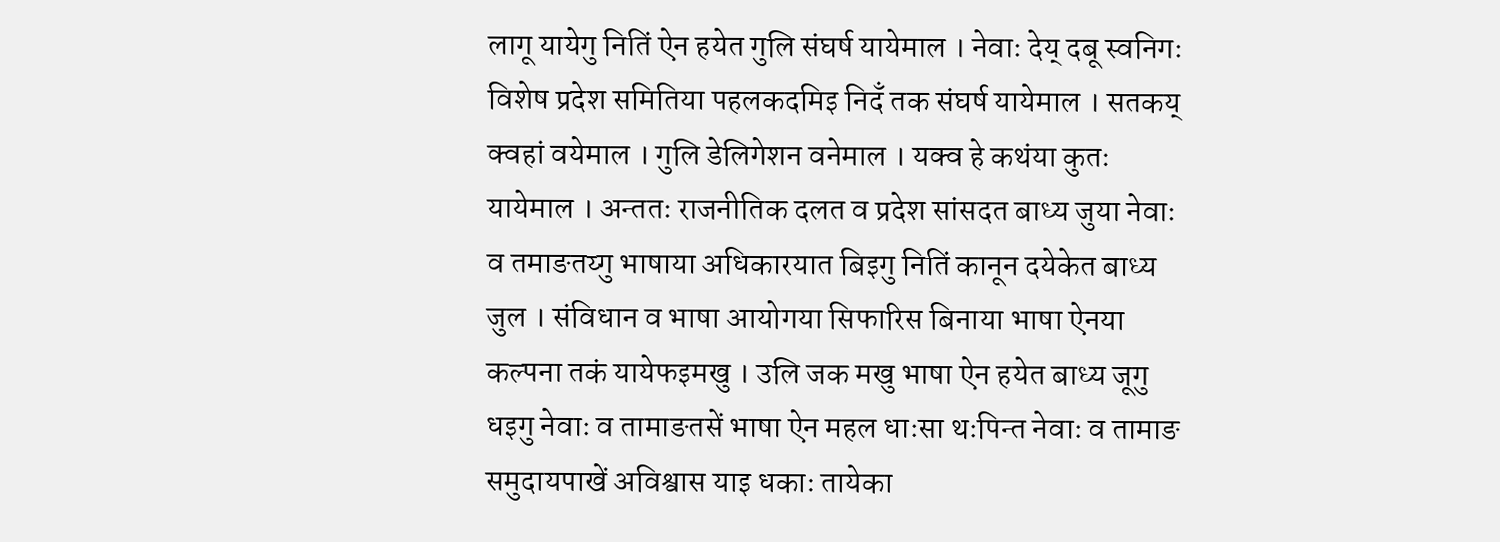लागू यायेगु नितिं ऐन हयेत गुलि संघर्ष यायेमाल । नेवाः देय् दबू स्वनिगः विशेष प्रदेश समितिया पहलकदमिइ निदँ तक संघर्ष यायेमाल । सतकय् क्वहां वयेमाल । गुलि डेलिगेशन वनेमाल । यक्व हे कथंया कुतः यायेमाल । अन्ततः राजनीतिक दलत व प्रदेश सांसदत बाध्य जुया नेवाः व तमाङतय्गु भाषाया अधिकारयात बिइगु नितिं कानून दयेकेत बाध्य जुल । संविधान व भाषा आयोगया सिफारिस बिनाया भाषा ऐनया कल्पना तकं यायेफइमखु । उलि जक मखु भाषा ऐन हयेत बाध्य जूगु धइगु नेवाः व तामाङतसें भाषा ऐन महल धाःसा थःपिन्त नेवाः व तामाङ समुदायपाखें अविश्वास याइ धकाः तायेका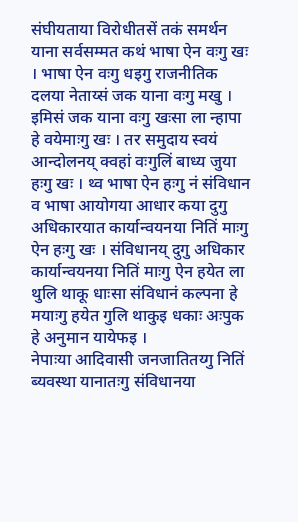संघीयताया विरोधीतसें तकं समर्थन याना सर्वसम्मत कथं भाषा ऐन वःगु खः । भाषा ऐन वःगु धइगु राजनीतिक दलया नेताय्सं जक याना वःगु मखु । इमिसं जक याना वःगु खःसा ला न्हापा हे वयेमाःगु खः । तर समुदाय स्वयं आन्दोलनय् क्वहां वःगुलिं बाध्य जुया हःगु खः । थ्व भाषा ऐन हःगु नं संविधान व भाषा आयोगया आधार कया दुगु अधिकारयात कार्यान्वयनया नितिं माःगु ऐन हःगु खः । संविधानय् दुगु अधिकार कार्यान्वयनया नितिं माःगु ऐन हयेत ला थुलि थाकू धाःसा संविधानं कल्पना हे मयाःगु हयेत गुलि थाकुइ धकाः अःपुक हे अनुमान यायेफइ ।
नेपाःया आदिवासी जनजातितय्गु नितिं ब्यवस्था यानातःगु संविधानया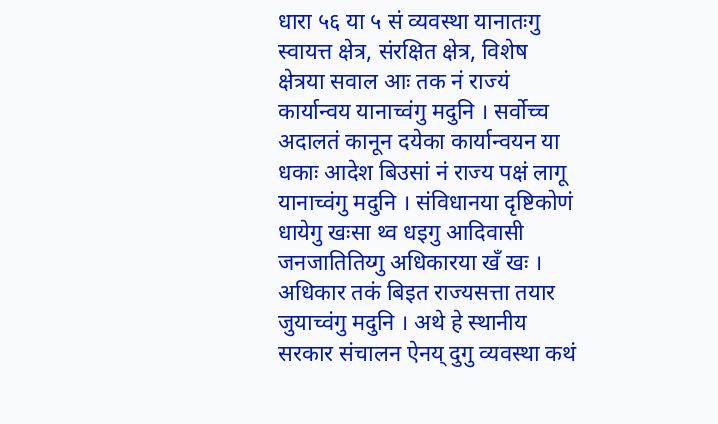धारा ५६ या ५ सं व्यवस्था यानातःगु स्वायत्त क्षेत्र, संरक्षित क्षेत्र, विशेष क्षेत्रया सवाल आः तक नं राज्यं कार्यान्वय यानाच्वंगु मदुनि । सर्वोच्च अदालतं कानून दयेका कार्यान्वयन या धकाः आदेश बिउसां नं राज्य पक्षं लागू यानाच्वंगु मदुनि । संविधानया दृष्टिकोणं धायेगु खःसा थ्व धइगु आदिवासी जनजातितिय्गु अधिकारया खँ खः । अधिकार तकं बिइत राज्यसत्ता तयार जुयाच्वंगु मदुनि । अथे हे स्थानीय सरकार संचालन ऐनय् दुगु व्यवस्था कथं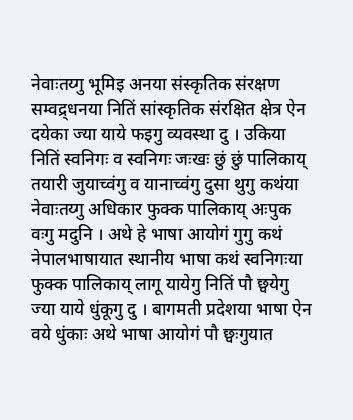नेवाःतय्गु भूमिइ अनया संस्कृतिक संरक्षण सम्वद्र्धनया नितिं सांस्कृतिक संरक्षित क्षेत्र ऐन दयेका ज्या याये फइगु व्यवस्था दु । उकिया नितिं स्वनिगः व स्वनिगः जःखः छुं छुं पालिकाय् तयारी जुयाच्वंगु व यानाच्वंगु दुसा थुगु कथंया नेवाःतय्गु अधिकार फुक्क पालिकाय् अःपुक वःगु मदुनि । अथे हे भाषा आयोगं गुगु कथं नेपालभाषायात स्थानीय भाषा कथं स्वनिगःया फुक्क पालिकाय् लागू यायेगु नितिं पौ छ्वयेगु ज्या याये धुंकूगु दु । बागमती प्रदेशया भाषा ऐन वये धुंकाः अथे भाषा आयोगं पौ छ्वःगुयात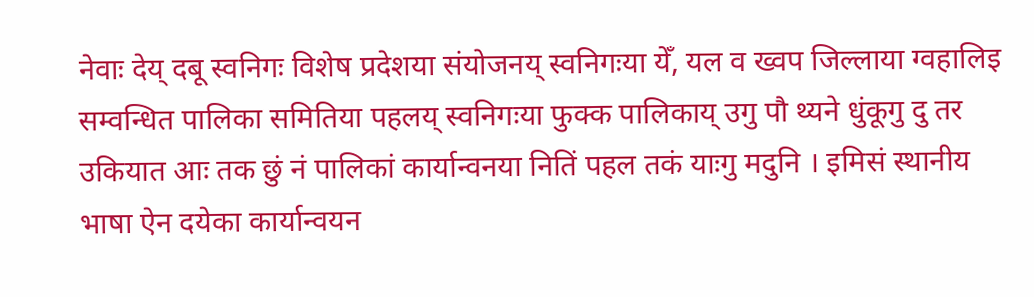नेवाः देय् दबू स्वनिगः विशेष प्रदेशया संयोजनय् स्वनिगःया येँ, यल व ख्वप जिल्लाया ग्वहालिइ सम्वन्धित पालिका समितिया पहलय् स्वनिगःया फुक्क पालिकाय् उगु पौ थ्यने धुंकूगु दु तर उकियात आः तक छुं नं पालिकां कार्यान्वनया नितिं पहल तकं याःगु मदुनि । इमिसं स्थानीय भाषा ऐन दयेका कार्यान्वयन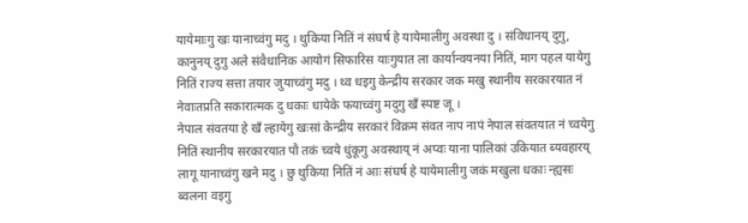यायेमाःगु खः यानाच्वंगु मदु । थुकिया नितिं नं संघर्ष हे यायेमालीगु अवस्था दु । संविधानय् दुगु, कानुनय् दुगु अले संवैधानिक आयोगं सिफारिस याःगुयात ला कार्यान्वयनया नितिं, माग पहल यायेगु नितिं राज्य सत्ता तयार जुयाच्वंगु मदु । थ्व धइगु केन्द्रीय सरकार जक मखु स्थानीय सरकारयात नं नेवाःतप्रति सकारात्मक दु धकाः धायेके फयाच्वंगु मदुगु खँ स्पष्ट जू ।
नेपाल संवतया हे खँ ल्हायेगु खःसां केन्द्रीय सरकारं विक्रम संवत नाप नापं नेपाल संवतयात नं च्वयेगु नितिं स्थानीय सरकारयात पौ तकं च्वये धुंकूगु अवस्थाय् नं अप्वः याना पालिकां उकियात ब्यवहारय् लागू यानाच्वंगु खने मदु । छु थुकिया नितिं नं आः संघर्ष हे यायेमालीगु जकं मखुला धकाः न्ह्यसः ब्वलना वइगु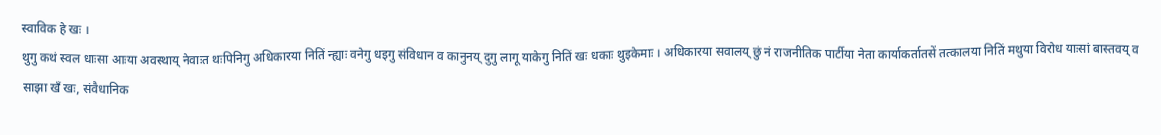स्वाविक हे खः ।
थुगु कथं स्वल धाःसा आःया अवस्थाय् नेवाःत थःपिनिगु अधिकारया नितिं न्ह्याः वनेगु धइगु संविधान व कानुनय् दुगु लागू याकेगु नितिं खः धकाः थुइकेमाः । अधिकारया सवालय् छुं नं राजनीतिक पार्टीया नेता कार्याकर्तातसें तत्कालया नितिं मथुया विरोध याःसां बास्तवय् व साझा खँ खः, संवैधानिक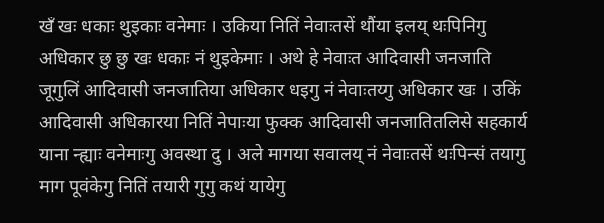खँ खः धकाः थुइकाः वनेमाः । उकिया नितिं नेवाःतसें थौंया इलय् थःपिनिगु अधिकार छु छु खः धकाः नं थुइकेमाः । अथे हे नेवाःत आदिवासी जनजाति जूगुलिं आदिवासी जनजातिया अधिकार धइगु नं नेवाःतय्गु अधिकार खः । उकिं आदिवासी अधिकारया नितिं नेपाःया फुक्क आदिवासी जनजातितलिसे सहकार्य याना न्ह्याः वनेमाःगु अवस्था दु । अले मागया सवालय् नं नेवाःतसें थःपिन्सं तयागु माग पूवंकेगु नितिं तयारी गुगु कथं यायेगु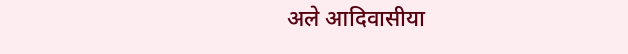अले आदिवासीया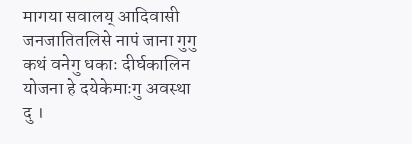मागया सवालय् आदिवासी जनजातितलिसे नापं जाना गुगु कथं वनेगु धकाः दीर्घकालिन योजना हे दयेकेमाःगु अवस्था दु ।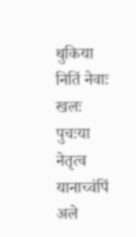थुकिया नितिं नेवाः खलः पुचःया नेतृत्व यानाच्वंपिं अले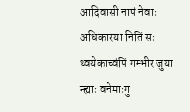आदिवासी नापं नेवाः अधिकारया नितिं सः थ्वयेकाच्वंपिं गम्भीर जुया न्ह्याः वनेमाःगु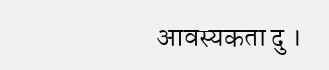आवस्यकता दु ।